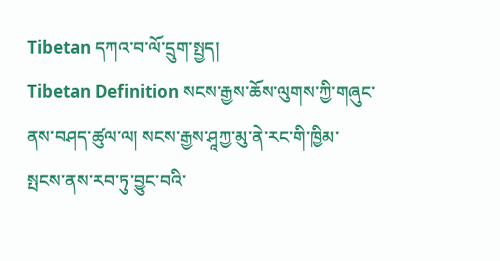Tibetan དཀའ་བ་ལོ་དྲུག་སྤྱད།
Tibetan Definition སངས་རྒྱས་ཆོས་ལུགས་ཀྱི་གཞུང་ནས་བཤད་ཚུལ་ལ། སངས་རྒྱས་ཤཱཀྱ་མུ་ནེ་རང་གི་ཁྱིམ་སྤངས་ནས་རབ་ཏུ་བྱུང་བའི་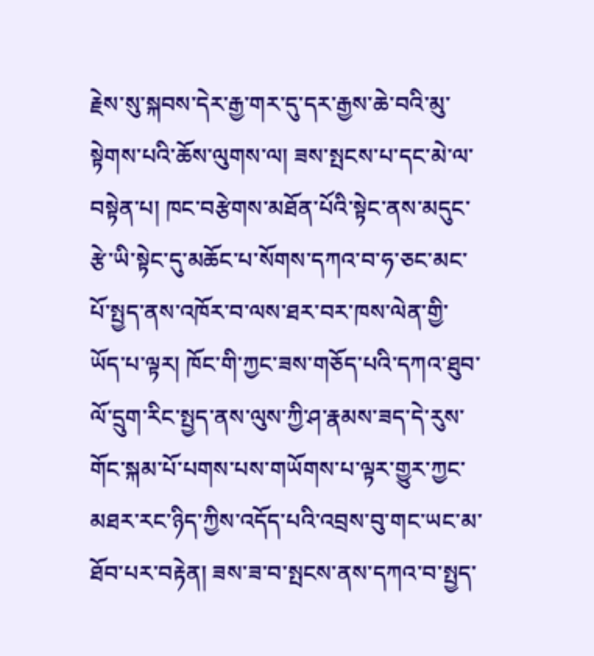རྗེས་སུ་སྐབས་དེར་རྒྱ་གར་དུ་དར་རྒྱས་ཆེ་བའི་མུ་སྟེགས་པའི་ཆོས་ལུགས་ལ། ཟས་སྤངས་པ་དང་མེ་ལ་བསྟེན་པ། ཁང་བརྩེགས་མཐོན་པོའི་སྟེང་ནས་མདུང་རྩེ་ཡི་སྟེང་དུ་མཆོང་པ་སོགས་དཀའ་བ་ཧ་ཅང་མང་པོ་སྤྱད་ནས་འཁོར་བ་ལས་ཐར་བར་ཁས་ལེན་གྱི་ཡོད་པ་ལྟར། ཁོང་གི་ཀྱང་ཟས་གཅོད་པའི་དཀའ་ཐུབ་ལོ་དྲུག་རིང་སྤྱད་ནས་ལུས་ཀྱི་ཤ་རྣམས་ཟད་དེ་རུས་གོང་སྐམ་པོ་པགས་པས་གཡོགས་པ་ལྟར་གྱུར་ཀྱང་མཐར་རང་ཉིད་ཀྱིས་འདོད་པའི་འབྲས་བུ་གང་ཡང་མ་ཐོབ་པར་བརྟེན། ཟས་ཟ་བ་སྤངས་ནས་དཀའ་བ་སྤྱད་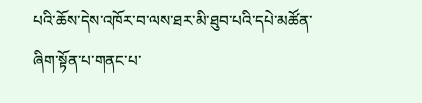པའི་ཆོས་དེས་འཁོར་བ་ལས་ཐར་མི་ཐུབ་པའི་དཔེ་མཚོན་ཞིག་སྟོན་པ་གནང་པ་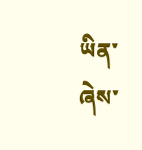ཡིན་ཞེས་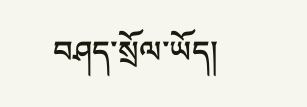བཤད་སྲོལ་ཡོད།